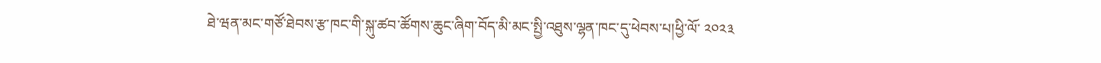ཐེ་ཝན་མང་གཙོ་ཐེབས་རྩ་ཁང་གི་སྐུ་ཚབ་ཚོགས་ཆུང་ཞིག་བོད་མི་མང་སྤྱི་འཐུས་ལྷན་ཁང་དུ་ཕེབས་པ།ཕྱི་ལོ་ ༢༠༢༣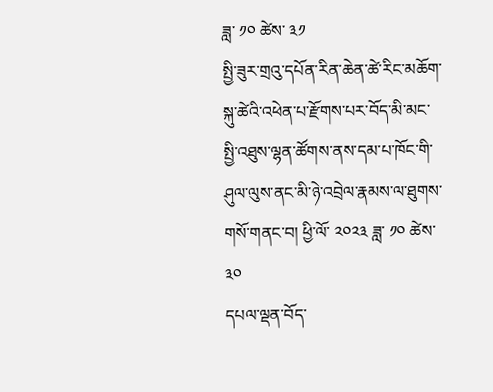ཟླ་ ༡༠ ཚེས་ ༣༡
སྤྱི་ཟུར་གྲའུ་དཔོན་རིན་ཆེན་ཚེ་རིང་མཆོག་སྐུ་ཚེའི་འཕེན་པ་རྫོགས་པར་བོད་མི་མང་སྤྱི་འཐུས་ལྷན་ཚོགས་ནས་དམ་པ་ཁོང་གི་ཤུལ་ལུས་ནང་མི་ཉེ་འབྲེལ་རྣམས་ལ་ཐུགས་གསོ་གནང་བ། ཕྱི་ལོ་ ༢༠༢༣ ཟླ་ ༡༠ ཚེས་ ༣༠
དཔལ་ལྡན་བོད་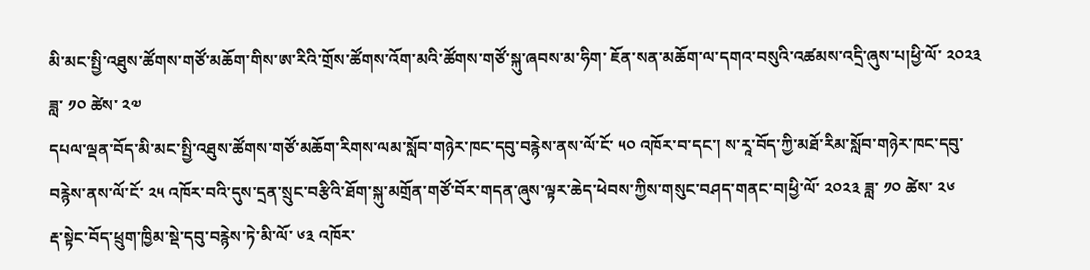མི་མང་སྤྱི་འཐུས་ཚོགས་གཙོ་མཆོག་གིས་ཨ་རིའི་གྲོས་ཚོགས་འོག་མའི་ཚོགས་གཙོ་སྐུ་ཞབས་མ་ཧིག་ ཇོན་སན་མཆོག་ལ་དགའ་བསུའི་འཚམས་འདྲི་ཞུས་པ།ཕྱི་ལོ་ ༢༠༢༣ ཟླ་ ༡༠ ཚེས་ ༢༧
དཔལ་ལྡན་བོད་མི་མང་སྤྱི་འཐུས་ཚོགས་གཙོ་མཆོག་རིགས་ལམ་སློབ་གཉེར་ཁང་དབུ་བརྙེས་ནས་ལོ་ངོ་ ༥༠ འཁོར་བ་དང་། ས་རཱ་བོད་ཀྱི་མཐོ་རིམ་སློབ་གཉེར་ཁང་དབུ་བརྙེས་ནས་ལོ་ངོ་ ༢༥ འཁོར་བའི་དུས་དྲན་སྲུང་བརྩིའི་ཐོག་སྐུ་མགྲོན་གཙོ་བོར་གདན་ཞུས་ལྟར་ཆེད་ཕེབས་ཀྱིས་གསུང་བཤད་གནང་བ།ཕྱི་ལོ་ ༢༠༢༣ ཟླ་ ༡༠ ཚེས་ ༢༦
རྡ་སྟེང་བོད་ཕྲུག་ཁྱིམ་སྡེ་དབུ་བརྙེས་ཏེ་མི་ལོ་ ༦༣ འཁོར་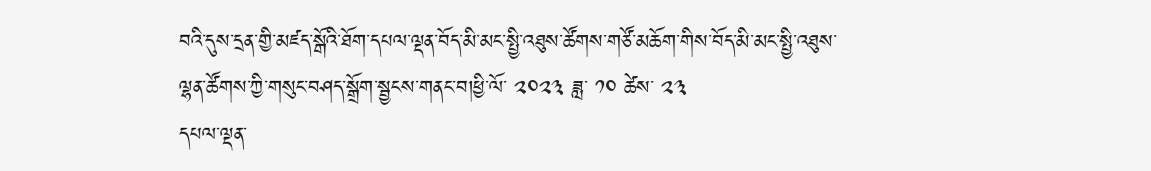བའི་དུས་དྲན་གྱི་མཛད་སྒོའི་ཐོག་དཔལ་ལྡན་བོད་མི་མང་སྤྱི་འཐུས་ཚོགས་གཙོ་མཆོག་གིས་བོད་མི་མང་སྤྱི་འཐུས་ལྷན་ཚོགས་ཀྱི་གསུང་བཤད་སྒྲོག་སྦྱངས་གནང་བ།ཕྱི་ལོ་ ༢༠༢༣ ཟླ་ ༡༠ ཚེས་ ༢༣
དཔལ་ལྡན་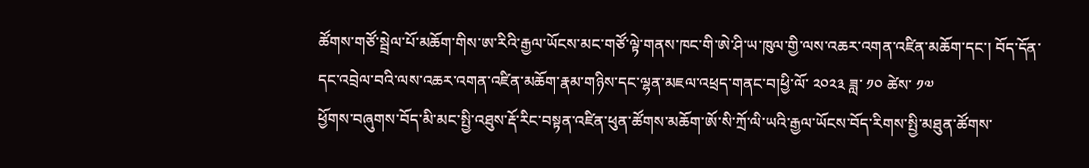ཚོགས་གཙོ་སྦྲེལ་པོ་མཆོག་གིས་ཨ་རིའི་རྒྱལ་ཡོངས་མང་གཙོ་ལྟེ་གནས་ཁང་གི་ཨེ་ཤི་ཡ་ཁུལ་གྱི་ལས་འཆར་འགན་འཛིན་མཆོག་དང་། བོད་དོན་དང་འབྲེལ་བའི་ལས་འཆར་འགན་འཛིན་མཆོག་རྣམ་གཉིས་དང་ལྷན་མཇལ་འཕྲད་གནང་བ།ཕྱི་ལོ་ ༢༠༢༣ ཟླ་ ༡༠ ཚེས་ ༡༧
ཕྱོགས་བཞུགས་བོད་མི་མང་སྤྱི་འཐུས་རྡོ་རིང་བསྟན་འཛིན་ཕུན་ཚོགས་མཆོག་ཨོ་སི་ཀྲོ་ལི་ཡའི་རྒྱལ་ཡོངས་བོད་རིགས་སྤྱི་མཐུན་ཚོགས་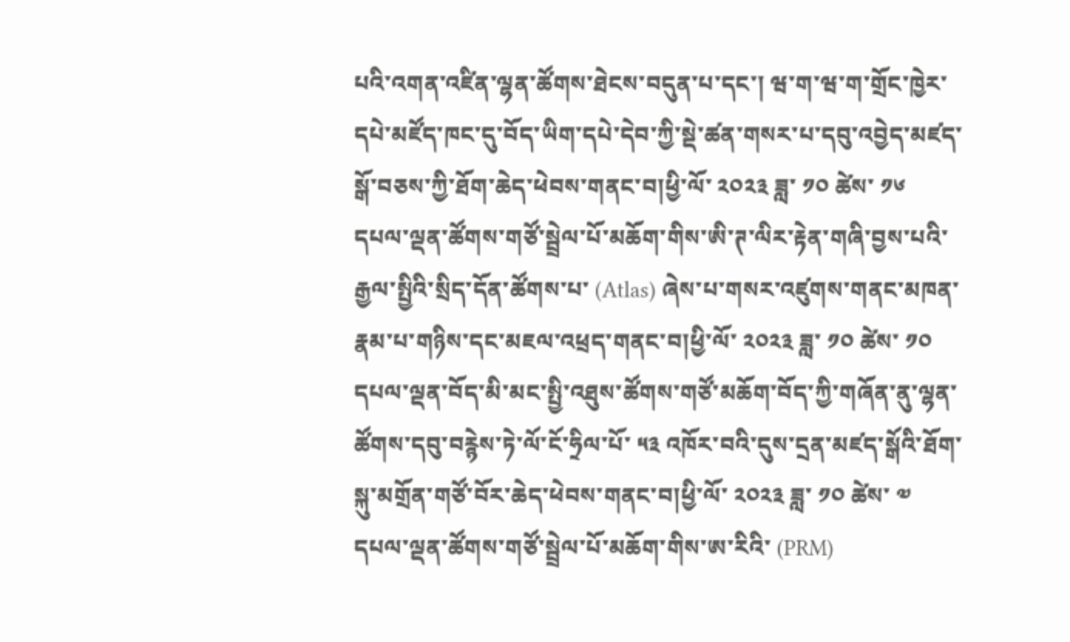པའི་འགན་འཛིན་ལྷན་ཚོགས་ཐེངས་བདུན་པ་དང་། ཝ་ག་ཝ་ག་གྲོང་ཁྱེར་དཔེ་མཛོད་ཁང་དུ་བོད་ཡིག་དཔེ་དེབ་ཀྱི་སྡེ་ཚན་གསར་པ་དབུ་འབྱེད་མཛད་སྒོ་བཅས་ཀྱི་ཐོག་ཆེད་ཕེབས་གནང་བ།ཕྱི་ལོ་ ༢༠༢༣ ཟླ་ ༡༠ ཚེས་ ༡༦
དཔལ་ལྡན་ཚོགས་གཙོ་སྦྲེལ་པོ་མཆོག་གིས་ཨི་ཊ་ལིར་རྟེན་གཞི་བྱས་པའི་རྒྱལ་སྤྱིའི་སྲིད་དོན་ཚོགས་པ་ (Atlas) ཞེས་པ་གསར་འཛུགས་གནང་མཁན་རྣམ་པ་གཉིས་དང་མཇལ་འཕྲད་གནང་བ།ཕྱི་ལོ་ ༢༠༢༣ ཟླ་ ༡༠ ཚེས་ ༡༠
དཔལ་ལྡན་བོད་མི་མང་སྤྱི་འཐུས་ཚོགས་གཙོ་མཆོག་བོད་ཀྱི་གཞོན་ནུ་ལྷན་ཚོགས་དབུ་བརྙེས་ཏེ་ལོ་ངོ་ཧྲིལ་པོ་ ༥༣ འཁོར་བའི་དུས་དྲན་མཛད་སྒོའི་ཐོག་སྐུ་མགྲོན་གཙོ་བོར་ཆེད་ཕེབས་གནང་བ།ཕྱི་ལོ་ ༢༠༢༣ ཟླ་ ༡༠ ཚེས་ ༧
དཔལ་ལྡན་ཚོགས་གཙོ་སྦྲེལ་པོ་མཆོག་གིས་ཨ་རིའི་ (PRM)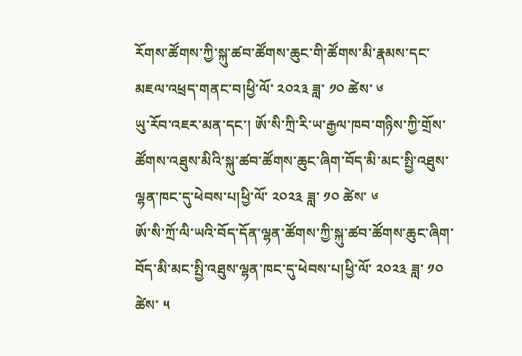རོགས་ཚོགས་ཀྱི་སྐུ་ཚབ་ཚོགས་ཆུང་གི་ཚོགས་མི་རྣམས་དང་མཇལ་འཕྲད་གནང་བ།ཕྱི་ལོ་ ༢༠༢༣ ཟླ་ ༡༠ ཚེས་ ༦
ཡུ་རོབ་འཇར་མན་དང་། ཨོ་སི་ཀྲི་རི་ཡ་རྒྱལ་ཁབ་གཉིས་ཀྱི་གྲོས་ཚོགས་འཐུས་མིའི་སྐུ་ཚབ་ཚོགས་ཆུང་ཞིག་བོད་མི་མང་སྤྱི་འཐུས་ལྷན་ཁང་དུ་ཕེབས་པ།ཕྱི་ལོ་ ༢༠༢༣ ཟླ་ ༡༠ ཚེས་ ༦
ཨོ་སི་ཀྲོ་ལི་ཡའི་བོད་དོན་ལྷན་ཚོགས་ཀྱི་སྐུ་ཚབ་ཚོགས་ཆུང་ཞིག་བོད་མི་མང་སྤྱི་འཐུས་ལྷན་ཁང་དུ་ཕེབས་པ།ཕྱི་ལོ་ ༢༠༢༣ ཟླ་ ༡༠ ཚེས་ ༥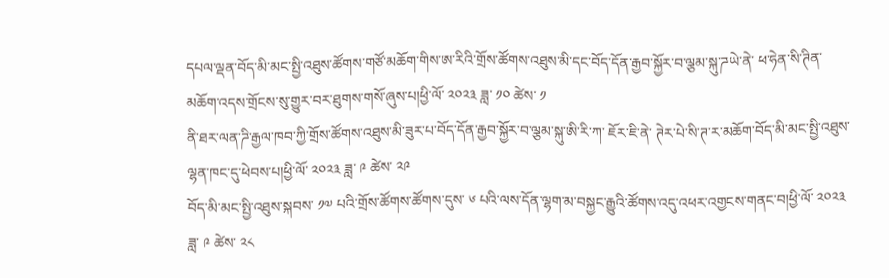དཔལ་ལྡན་བོད་མི་མང་སྤྱི་འཐུས་ཚོགས་གཙོ་མཆོག་གིས་ཨ་རིའི་གྲོས་ཚོགས་འཐུས་མི་དང་བོད་དོན་རྒྱབ་སྐྱོར་བ་ལྕམ་སྐུ་ཌཡེ་ནེ་ ཕ་ཧེན་སི་ཊིན་མཆོག་འདས་གྲོངས་སུ་གྱུར་བར་ཐུགས་གསོ་ཞུས་པ།ཕྱི་ལོ་ ༢༠༢༣ ཟླ་ ༡༠ ཚེས་ ༡
ནི་ཐར་ལན་ཌི་རྒྱལ་ཁབ་ཀྱི་གྲོས་ཚོགས་འཐུས་མི་ཟུར་པ་བོད་དོན་རྒྱབ་སྐྱོར་བ་ལྕམ་སྐུ་ཨི་རི་ཀ་ ཇོར་ཇི་ནེ་ ཊེར་པེ་སི་ཊ་ར་མཆོག་བོད་མི་མང་སྤྱི་འཐུས་ལྷན་ཁང་དུ་ཕེབས་པ།ཕྱི་ལོ་ ༢༠༢༣ ཟླ་ ༩ ཚེས་ ༢༩
བོད་མི་མང་སྤྱི་འཐུས་སྐབས་ ༡༧ པའི་གྲོས་ཚོགས་ཚོགས་དུས་ ༦ པའི་ལས་དོན་ལྷག་མ་བསྐྱང་རྒྱུའི་ཚོགས་འདུ་འཕར་འགྱངས་གནང་བ།ཕྱི་ལོ་ ༢༠༢༣ ཟླ་ ༩ ཚེས་ ༢༨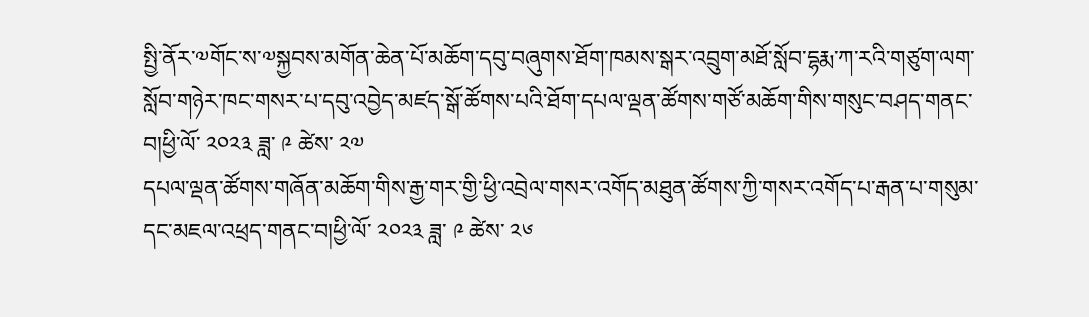སྤྱི་ནོར་༧གོང་ས་༧སྐྱབས་མགོན་ཆེན་པོ་མཆོག་དབུ་བཞུགས་ཐོག་ཁམས་སྒར་འབྲུག་མཐོ་སློབ་དྷརྨ་ཀ་རའི་གཙུག་ལག་སློབ་གཉེར་ཁང་གསར་པ་དབུ་འབྱེད་མཛད་སྒོ་ཚོགས་པའི་ཐོག་དཔལ་ལྡན་ཚོགས་གཙོ་མཆོག་གིས་གསུང་བཤད་གནང་བ།ཕྱི་ལོ་ ༢༠༢༣ ཟླ་ ༩ ཚེས་ ༢༧
དཔལ་ལྡན་ཚོགས་གཞོན་མཆོག་གིས་རྒྱ་གར་གྱི་ཕྱི་འབྲེལ་གསར་འགོད་མཐུན་ཚོགས་ཀྱི་གསར་འགོད་པ་རྒན་པ་གསུམ་དང་མཇལ་འཕྲད་གནང་བ།ཕྱི་ལོ་ ༢༠༢༣ ཟླ་ ༩ ཚེས་ ༢༦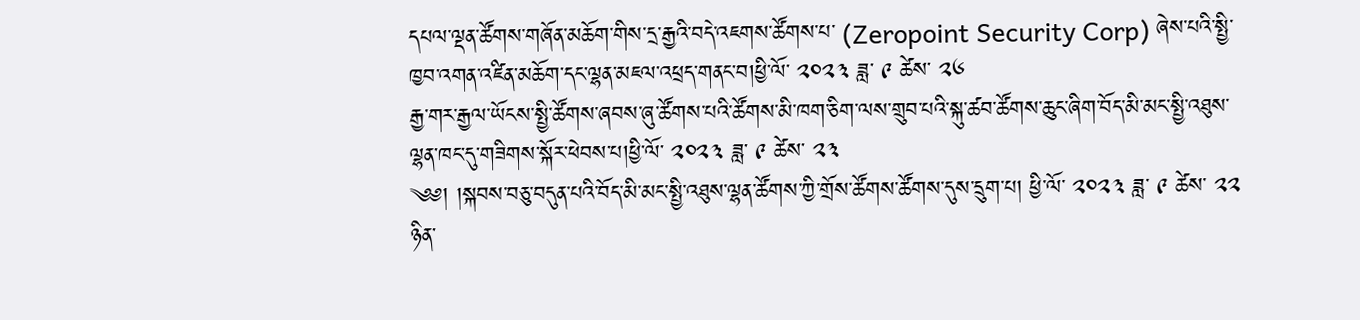དཔལ་ལྡན་ཚོགས་གཞོན་མཆོག་གིས་དྲ་རྒྱའི་བདེ་འཇགས་ཚོགས་པ་ (Zeropoint Security Corp) ཞེས་པའི་སྤྱི་ཁྱབ་འགན་འཛིན་མཆོག་དང་ལྷན་མཇལ་འཕྲད་གནང་བ།ཕྱི་ལོ་ ༢༠༢༣ ཟླ་ ༩ ཚེས་ ༢༦
རྒྱ་གར་རྒྱལ་ཡོངས་སྤྱི་ཚོགས་ཞབས་ཞུ་ཚོགས་པའི་ཚོགས་མི་ཁག་ཅིག་ལས་གྲུབ་པའི་སྐུ་ཚབ་ཚོགས་ཆུང་ཞིག་བོད་མི་མང་སྤྱི་འཐུས་ལྷན་ཁང་དུ་གཟིགས་སྐོར་ཕེབས་པ།ཕྱི་ལོ་ ༢༠༢༣ ཟླ་ ༩ ཚེས་ ༢༣
༄༅། །སྐབས་བཅུ་བདུན་པའི་བོད་མི་མང་སྤྱི་འཐུས་ལྷན་ཚོགས་ཀྱི་གྲོས་ཚོགས་ཚོགས་དུས་དྲུག་པ། ཕྱི་ལོ་ ༢༠༢༣ ཟླ་ ༩ ཚེས་ ༢༢ ཉིན་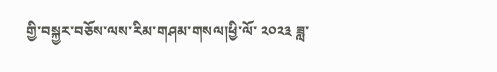གྱི་བསྐྱར་བཅོས་ལས་རིམ་གཤམ་གསལ།ཕྱི་ལོ་ ༢༠༢༣ ཟླ་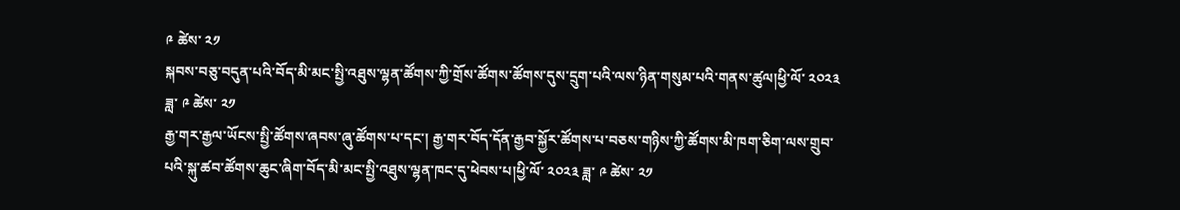༩ ཚེས་ ༢༡
སྐབས་བཅུ་བདུན་པའི་བོད་མི་མང་སྤྱི་འཐུས་ལྷན་ཚོགས་ཀྱི་གྲོས་ཚོགས་ཚོགས་དུས་དྲུག་པའི་ལས་ཉིན་གསུམ་པའི་གནས་ཚུལ།ཕྱི་ལོ་ ༢༠༢༣ ཟླ་ ༩ ཚེས་ ༢༡
རྒྱ་གར་རྒྱལ་ཡོངས་སྤྱི་ཚོགས་ཞབས་ཞུ་ཚོགས་པ་དང་། རྒྱ་གར་བོད་དོན་རྒྱབ་སྐྱོར་ཚོགས་པ་བཅས་གཉིས་ཀྱི་ཚོགས་མི་ཁག་ཅིག་ལས་གྲུབ་པའི་སྐུ་ཚབ་ཚོགས་ཆུང་ཞིག་བོད་མི་མང་སྤྱི་འཐུས་ལྷན་ཁང་དུ་ཕེབས་པ།ཕྱི་ལོ་ ༢༠༢༣ ཟླ་ ༩ ཚེས་ ༢༡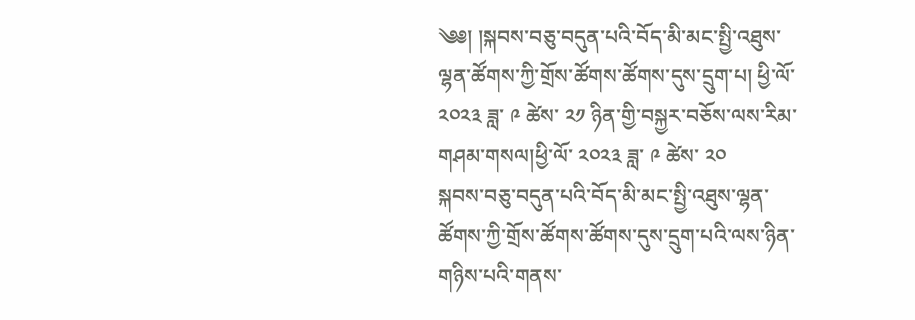༄༅། །སྐབས་བཅུ་བདུན་པའི་བོད་མི་མང་སྤྱི་འཐུས་ལྷན་ཚོགས་ཀྱི་གྲོས་ཚོགས་ཚོགས་དུས་དྲུག་པ། ཕྱི་ལོ་ ༢༠༢༣ ཟླ་ ༩ ཚེས་ ༢༡ ཉིན་གྱི་བསྐྱར་བཅོས་ལས་རིམ་གཤམ་གསལ།ཕྱི་ལོ་ ༢༠༢༣ ཟླ་ ༩ ཚེས་ ༢༠
སྐབས་བཅུ་བདུན་པའི་བོད་མི་མང་སྤྱི་འཐུས་ལྷན་ཚོགས་ཀྱི་གྲོས་ཚོགས་ཚོགས་དུས་དྲུག་པའི་ལས་ཉིན་གཉིས་པའི་གནས་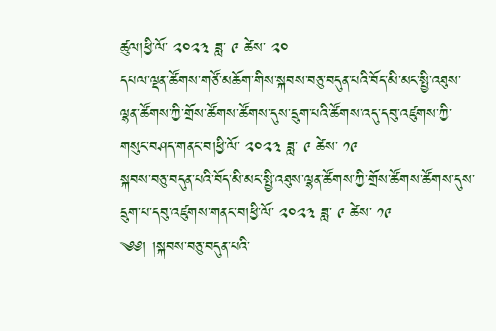ཚུལ།ཕྱི་ལོ་ ༢༠༢༣ ཟླ་ ༩ ཚེས་ ༢༠
དཔལ་ལྡན་ཚོགས་གཙོ་མཆོག་གིས་སྐབས་བཅུ་བདུན་པའི་བོད་མི་མང་སྤྱི་འཐུས་ལྷན་ཚོགས་ཀྱི་གྲོས་ཚོགས་ཚོགས་དུས་དྲུག་པའི་ཚོགས་འདུ་དབུ་འཛུགས་ཀྱི་གསུང་བཤད་གནང་བ།ཕྱི་ལོ་ ༢༠༢༣ ཟླ་ ༩ ཚེས་ ༡༩
སྐབས་བཅུ་བདུན་པའི་བོད་མི་མང་སྤྱི་འཐུས་ལྷན་ཚོགས་ཀྱི་གྲོས་ཚོགས་ཚོགས་དུས་དྲུག་པ་དབུ་འཛུགས་གནང་བ།ཕྱི་ལོ་ ༢༠༢༣ ཟླ་ ༩ ཚེས་ ༡༩
༄༅། །སྐབས་བཅུ་བདུན་པའི་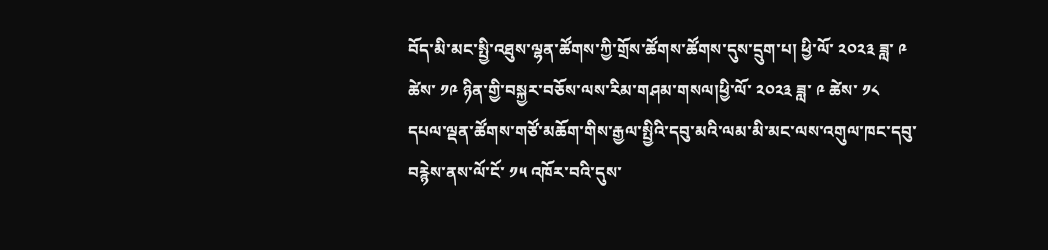བོད་མི་མང་སྤྱི་འཐུས་ལྷན་ཚོགས་ཀྱི་གྲོས་ཚོགས་ཚོགས་དུས་དྲུག་པ། ཕྱི་ལོ་ ༢༠༢༣ ཟླ་ ༩ ཚེས་ ༡༩ ཉིན་གྱི་བསྐྱར་བཅོས་ལས་རིམ་གཤམ་གསལ།ཕྱི་ལོ་ ༢༠༢༣ ཟླ་ ༩ ཚེས་ ༡༨
དཔལ་ལྡན་ཚོགས་གཙོ་མཆོག་གིས་རྒྱལ་སྤྱིའི་དབུ་མའི་ལམ་མི་མང་ལས་འགུལ་ཁང་དབུ་བརྙེས་ནས་ལོ་ངོ་ ༡༥ འཁོར་བའི་དུས་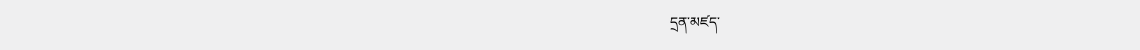དྲན་མཛད་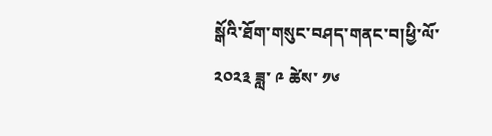སྒོའི་ཐོག་གསུང་བཤད་གནང་བ།ཕྱི་ལོ་ ༢༠༢༣ ཟླ་ ༩ ཚེས་ ༡༦